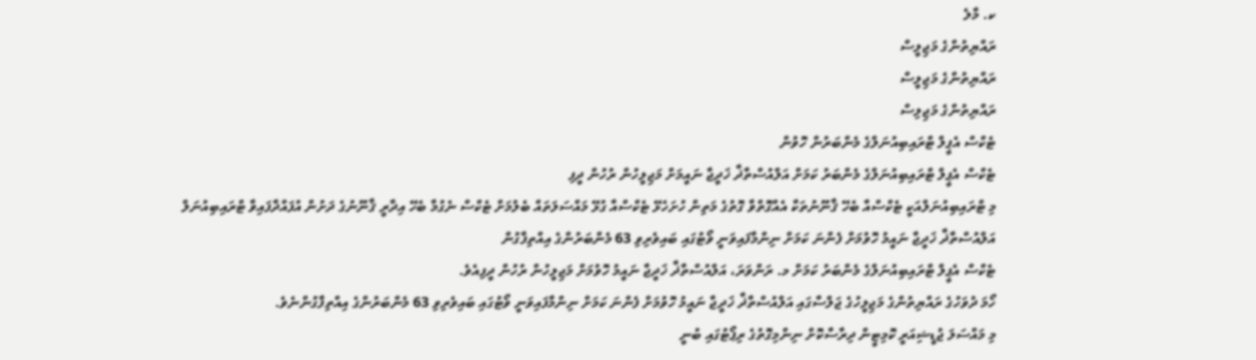ކ. މާލެ
ރައްޔިތުންގެ މަޖިލީސް
ރައްޔިތުންގެ މަޖިލީސް
ރައްޔިތުންގެ މަޖިލިސް
ޓެކްސް އެޕީލް ޓްރައިބިއުނަލްގެ މެންބަރުން ހޮވުން
ޓެކްސް އެޕީލް ޓްރައިބިއުނަލްގެ މެންބަރު ކަމަށް އަލްއުސްތާޛާ ޚަދީޖާ ނައީމަށް މަޖިލީހުން ރުހުން ދީފި
މި ޓްރައިބިއުނަލްއަކީ ޓެކްސްއާ ބެހޭ ޤާނޫނުތަކާ އެއްގޮތްވާ ގޮތުގެ މަތިން ހުށަހެޅޭ ޓެކްސްއާ ގުޅޭ މައްސަލަތައް ބެލުމަށް ޓެކްސް ނެގުމާ ބެހޭ އިދާރީ ޤާނޫނުގެ ދަށުން އުފައްދާފައިވާ ޓްރައިބިއުނަލް
އަލްއުސްތާޛާ ޚަދީޖާ ނައީމު ހޮވުމަށް ފެންނަ ކަމަށް ނިންމާފައިވަނީ ވޯޓުގައި ބައިވެރިވި 63 މެންބަރުންގެ އިއްތިފާގުން
ޓެކްސް އެޕީލް ޓްރައިބިއުނަލްގެ މެންބަރު ކަމަށް މ. ރަންވަރަ، އަލްއުސްތާޛާ ޚަދީޖާ ނައީމު ހޮވުމަށް މަޖިލީހުން ރުހުން ދީފިއެވެ.
ހޯމަ ދުވަހުގެ ރައްޔިތުންގެ މަޖިލީހުގެ ޖަލްސާގައި އަލްއުސްތާޛާ ޚަދީޖާ ނައީމު ހޮވުމަށް ފެންނަ ކަމަށް ނިންމާފައިވަނީ ވޯޓުގައި ބައިވެރިވި 63 މެންބަރުންގެ އިއްތިފާގުންނެވެ.
މި މައްސަލަ ޖުޑީޝިއަރީ ކޮމިޓީން ދިރާސާކޮށް ނިންމިގޮތުގެ ރިޕޯޓުގައި ބުނީ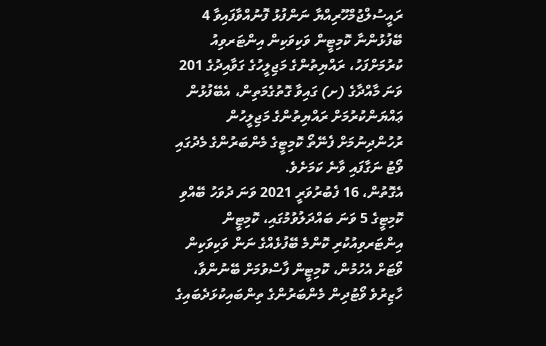ރައީސުލްޖުމްހޫރިއްޔާ ނަންފުޅު ފޮނުއްވާފައިވާ 4 ބޭފުޅުންނާ ކޮމިޓީން ވަކިވަކިން އިންޓަރވިއު ކުރުމަށްފަހު، ރައްޔިތުންގެ މަޖިލީހުގެ ގަވާއިދުގެ 201 ވަނަ މާއްދާގެ (ށ) ގައިވާ ގޮތުގެމަތިން، އެބޭފުޅުން ޢައްޔަންކުރުމަށް ރައްޔިތުންގެ މަޖިލީހުން ރުހުންދިނުމަށް ފެނޭތޯ ކޮމިޓީގެ މެންބަރުންގެ މެދުގައި ވޯޓު ނަގާފައި ވާނެ ކަމަށެވެ.
އެގޮތުން، 16 ފެބުރުވަރީ 2021 ވަނަ ދުވަހު ބޭއްވި ކޮމިޓީގެ 5 ވަނަ ބައްދަލުވުމުގައި، ކޮމިޓީން އިންޓަރވިއުކުރި ކޮންމެ ބޭފުޅެއްގެ ނަން ވަކިވަކިން ވޯޓަށް އެހުމުން، ކޮމިޓީން ފާސްވުމަށް ބޭނުންވާ، ހާޒިރުވެ ވޯޓުދިން މެންބަރުންގެ ތިންބައިކުޅަދެބައިގެ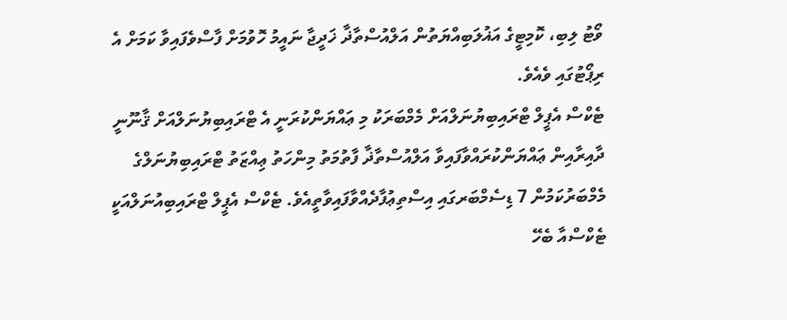ވޯޓު ލިބި، ކޮމިޓީގެ އަޣުލަބިއްޔަތުން އަލްއުސްތާޛާ ޚަދީޖާ ނައީމު ހޮވުމަށް ފާސްވެފައިވާ ކަމަށް އެ ރިޕޯޓުގައި ވެއެވެ.
ޓެކްސް އެޕީލް ޓްރައިބިޔުނަލްއަށް މެމްބަރަކު މި ޢައްޔަންކުރަނީ އެ ޓްރައިބިޔުނަލްއަށް ޤާނޫނީ ދާއިރާއިން ޢައްޔަންކުރައްވާފައިވާ އަލްއުސްތާޛާ ފާތުމަތު މިންހަތު ޢިއްޒަތު ޓްރައިބިޔުނަލްގެ މެމްބަރުކަމުން 7 ޑިސެމްބަރގައި އިސްތިޢުފާދެއްވާފައިވާތީއެވެ. ޓެކްސް އެޕީލް ޓްރައިބިއުނަލްއަކީ ޓެކްސްއާ ބެހޭ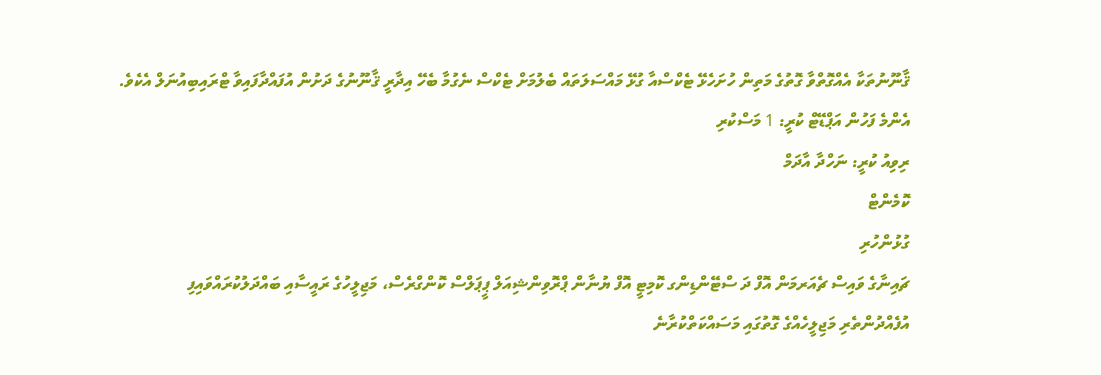ޤާނޫނުތަކާ އެއްގޮތްވާ ގޮތުގެ މަތިން ހުށަހެޅޭ ޓެކްސްއާ ގުޅޭ މައްސަލަތައް ބެލުމަށް ޓެކްސް ނެގުމާ ބެހޭ އިދާރީ ޤާނޫނުގެ ދަށުން އުފައްދާފައިވާ ޓްރައިބިއުނަލް އެކެވެ.
އެންމެ ފަހުން އަޕްޑޭޓް ކުރީ: 1 މަސްކުރި
ރިވިއު ކުރީ: ނަހްދާ އާދަމް
ކޮމެންޓް
ގުޅުންހުރި
ޗައިނާގެ ވައިސް ޗެއަރމަން އޮފް ދަ ސްޓޭންޑިންގ ކޮމިޓީ އޮފް ޔުނާން ޕްރޮވިންޝިއަލް ޕީޕަލްސް ކޮންގްރެސް، މަޖިލީހުގެ ރައީސާއި ބައްދަލުކުރައްވައިފި
އުފެއްދުންތެރި މަޖިލީހެއްގެ ގޮތުގައި މަސައްކަތްކުރާނެ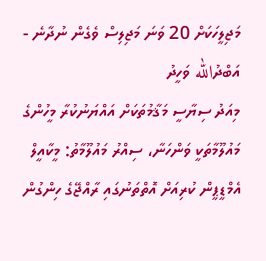މަޖިލީހަކަށް 20 ވަނަ މަޖިލިސް ވެގެން ނުދާނެ - އަބްދުالله ވަހީދު
މިއަދު ސިޔާސީ މަޤާމުތަކަށް އައްޔަނުކުރާ މީހުންގެ މައުލޫމާތަކީ ވަންހަނާ، ސިއްރު މައުލޫމާތު: މީކާއީލް
އެމްޑީޕީން ކުރިއަށް އޮތްތަނުގައި ރާއްޖޭގެ ހިންގުން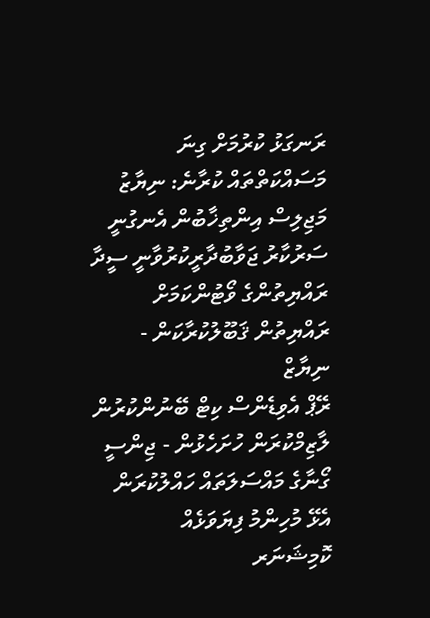ރަނގަޅު ކުރުމަށް ގިނަ މަސައްކަތްތައް ކުރާނެ: ނިޔާޒު
މަޖިލިސް އިންތިޚާބުން އެނގުނީ ސަރުކާރު ޖަވާބުދާރީކުރުވާނީ ސީދާ ރައްޔިތުންގެ ވޯޓުންކަމަށް ރައްޔިތުން ޤަބޫލުކުރާކަން - ނިޔާޒް
ރޭޕް އެވިޑެންސް ކިޓް ބޭނުންކުރުން ލާޒިމްކުރަން ހުށަހެޅުން - ޖިންސީ ގޯނާގެ މައްސަލަތައް ހައްލުކުރަން އެޅޭ މުހިންމު ފިޔަވަޅެއް
ކޮމިޝަނަރ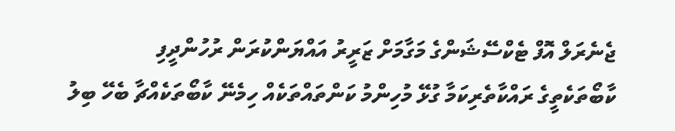ޖެނެރަލް އޮފް ޓެކްސޭޝަންގެ މަގާމަށް ޒަރީރު އައްޔަންކުރަން ރުހުންދީފި
ކާބޯތަކެތީގެ ރައްކާތެރިކަމާ ގުޅޭ މުހިންމު ކަންތައްތަކެއް ހިމެނޭ ކާބޯތަކެއްޗާ ބެހޭ ބިލު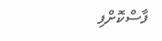ފާސްކޮށްފި